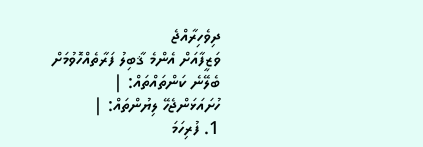ދިވެހިރާއްޖެ
ވަޒީފާއަށް އެންމެ ޤާބިލު ފަރާތެއްހޮވުމަށް ބެލޭނެ ކަންތައްތައް: |
ހުށައަޅަންޖެހޭ ލިޔުންތައް: |
1. ފުރިހަމަ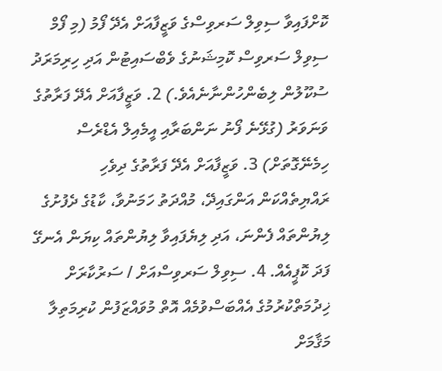ކޮށްފައިވާ ސިވިލް ސަރވިސްގެ ވަޒީފާއަށް އެދޭ ފޯމު (މި ފޯމް ސިވިލް ސަރވިސް ކޮމިޝަނުގެ ވެބްސައިޓުން އަދި ހިރިމަރަދު ސުކޫލުން ލިބެންހުންނާނެއެވެ.) 2. ވަޒީފާއަށް އެދޭ ފަރާތުގެ ވަނަވަރު (ގުޅޭނެ ފޯނު ނަންބަރާއި އީމެއިލް އެޑްރެސް ހިމެނޭގޮތަށް) 3. ވަޒީފާއަށް އެދޭ ފަރާތުގެ ދިވެހި ރައްޔިތެއްކަން އަންގައިދޭ، މުއްދަތު ހަމަނުވާ، ކާޑުގެ ދެފުށުގެ ލިޔުންތައް ފެންނަ، އަދި ލިޔެފައިވާ ލިޔުންތައް ކިޔަން އެނގޭ ފަދަ ކޮޕީއެއް. 4. ސިވިލް ސަރވިސްއަށް / ސަރުކާރަށް ޚިދުމަތްކުރުމުގެ އެއްބަސްވުމެއް އޮތް މުވައްޒަފުން ކުރިމަތިލާ މަޤާމަށް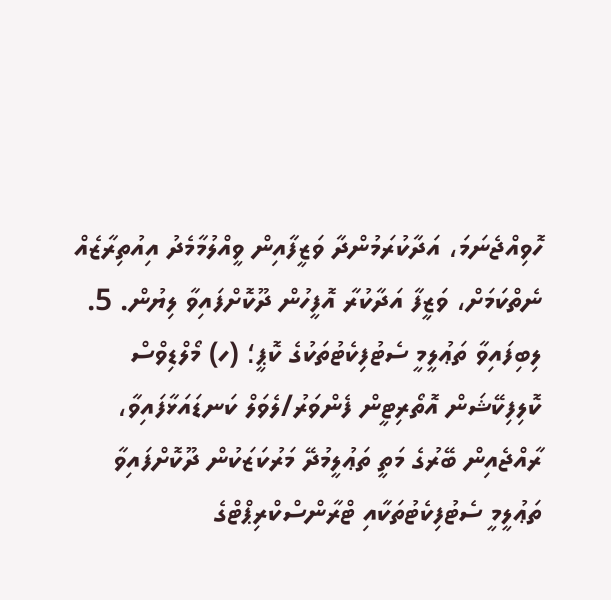ހޮވިއްޖެނަމަ، އަދާކުރަމުންދާ ވަޒީފާއިން ވީއްލުމާމެދު އިއުތިރާޒެއް ނެތްކަމަށް، ވަޒީފާ އަދާކުރާ އޮފީހުން ދޫކޮށްފައިވާ ލިޔުން. 5. ލިބިފައިވާ ތަޢުލީމީ ސެޓުފިކެޓުތަކުގެ ކޮޕީ؛ (ހ) މޯލްޑިވްސް ކޮލިފިކޭޝަން އޮތޯރިޓީން ފެންވަރު/ލެވަލް ކަނޑައަޅާފައިވާ، ރާއްޖެއިން ބޭރުގެ މަތީ ތަޢުލީމުދޭ މަރުކަޒަކުން ދޫކޮށްފައިވާ ތަޢުލީމީ ސެޓުފިކެޓުތަކާއި ޓްރާންސްކްރިޕްޓްގެ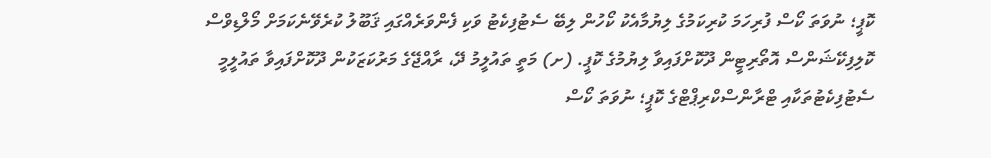ކޮޕީ؛ ނުވަތަ ކޯސް ފުރިހަމަ ކުރިކަމުގެ ލިޔުމާއެކު ކޯހުން ލިބޭ ސެޓުފިކެޓު ވަކި ފެންވަރެއްގައި ޤަބޫލު ކުރެވޭނެކަމަށް މޯލްޑިވްސް ކޮލިފިކޭޝަންސް އޮތޯރިޓީން ދޫކޮށްފައިވާ ލިޔުމުގެ ކޮޕީ. (ށ) މަތީ ތައުލީމު ދޭ، ރާއްޖޭގެ މަރުކަޒަކުން ދޫކޮށްފައިވާ ތައުލީމީ ސެޓުފިކެޓުތަކާއި ޓްރާންސްކްރިޕްޓްގެ ކޮޕީ؛ ނުވަތަ ކޯސް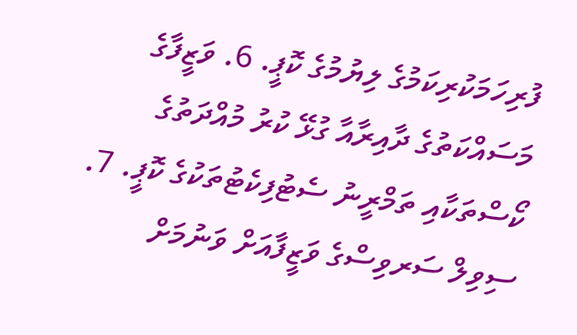ފުރިހަމަކުރިކަމުގެ ލިޔުމުގެ ކޮޕީ. 6. ވަޒީފާގެ މަސައްކަތުގެ ދާއިރާއާ ގުޅޭ ކުރު މުއްދަތުގެ ކޯސްތަކާއި ތަމްރީނު ސެޓުފިކެޓުތަކުގެ ކޮޕީ. 7. ސިވިލް ސަރވިސްގެ ވަޒީފާއަށް ވަނުމަށް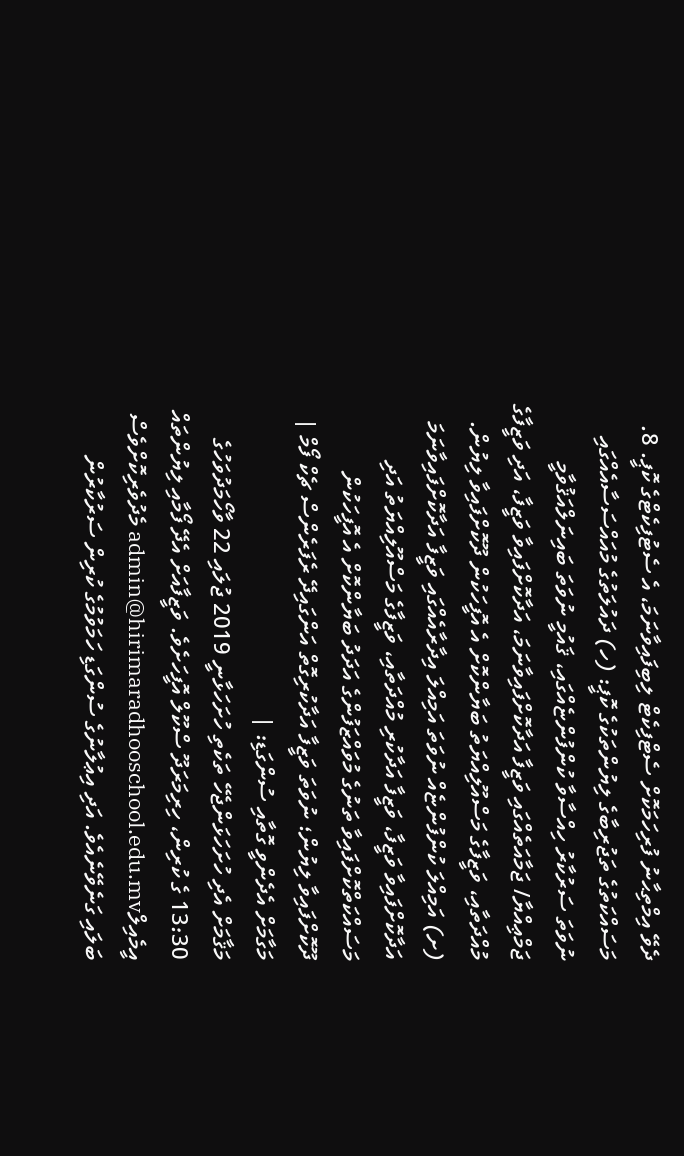ދެވޭ އިމްތިޙާނު ފުރިހަމަކޮށް ސެޓްފިކެޓް ލިބިފައިވާނަމަ، އެ ސެޓުފިކެޓްގެ ކޮޕީ. 8. މަސައްކަތުގެ ތަޖުރިބާގެ ލިޔުންތަކުގެ ކޮޕީ: (ހ) ދައުލަތުގެ މުއައްސަސާއެއްގައި ނުވަތަ ސަރުކާރު ހިއްސާވާ ކުންފުންޏެއްގައި، ޤައުމީ ނުވަތަ ބައިނަލްއަޤުވާމީ ޖަމްޢިއްޔާ/ ޖަމާއަތެއްގައި ވަޒީފާ އަދާކޮށްފައިވާނަމަ، އަދާކޮށްފައިވާ ވަޒީފާ، އަދި ވަޒީފާގެ މުއްދަތާއި، ވަޒީފާގެ މަސްއޫލިއްޔަތު ބަޔާންކޮށް އެ އޮފީހަކުން ދޫކޮށްފައިވާ ލިޔުން. (ށ) އަމިއްލަ ކުންފުންޏެއް ނުވަތަ އަމިއްލަ އިދާރާއެއްގައި ވަޒީފާ އަދާކޮށްފައިވާނަމަ އަދާކޮށްފައިވާ ވަޒީފާ، ވަޒީފާ އަދާކުރި މުއްދަތާއި، ވަޒީފާގެ މަސްއޫލިއްޔަތު އަދި މަސައްކަތްކޮށްފައިވާ ތަނުގެ މުވައްޒަފުންގެ އަދަދު ބަޔާންކޮށް އެ އޮފީހަކުން ދޫކޮށްފައިވާ ލިޔުން؛ ނުވަތަ ވަޒީފާ އަދާކުރިގޮތް އަންގައިދޭ ރެފަރެންސް ޗެކް ފޯމް |
މަގާމަށް އެދެންވީ ގޮތާއި ސުންގަޑި: |
މަޤާމަށް އެދި ހުށަހަޅަންޖެހޭ ތަކެތި ހުށަހަޅާނީ 2019 ޖުލައި 22 ވާހޯމަދުވަހުގެ 13:30 ގެ ކުރިން، ހިރިމަރަދޫ ސްކޫލް އޮފީހަށެވެ. ވަޒީފާއަށް އެދޭ ފޯމާއި ލިޔުންތައް އީމެއިލްadmin@hirimaradhooschool.edu.mv މެދުވެރިކޮށްވެސް ބަލައި ގަނެވޭނެއެވެ. އަދި އިޢުލާނުގެ ސުންގަޑި ހަމަވުމުގެ ކުރިން ސަރުކާރުން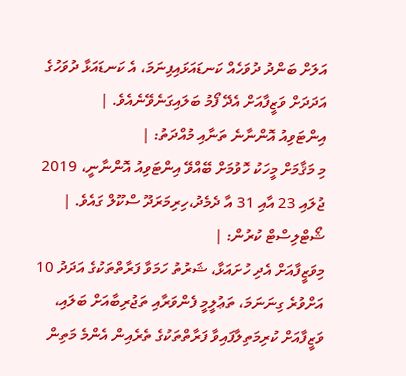އަލަށް ބަންދު ދުވަހެއް ކަނޑައަޅައިފިނަމަ، އެ ކަނޑައަޅާ ދުވަހުގެ އަދަދަށް ވަޒީފާއަށް އެދޭ ފޯމު ބަލައިގަނެވޭނެއެވެ. |
އިންޓަވިއު އޮންނާނެ ތަނާއި މުއްދަތު: |
މި މަޤާމަށް މީހަކު ހޮވުމަށް ބޭއްވޭ އިންޓަވިއު އޮންނާނީ، 2019 ޖުލައި 23 އާއި 31 އާ ދެމެދު،ހިރިމަރަދޫ ސްކޫލް ގައެވެ. |
ޝޯޓްލިސްޓް ކުރުން: |
މިވަޒީފާއަށް އެދި ހުށައަޅާ، ޝަރުތު ހަމަވާ ފަރާތްތަކުގެ އަދަދު 10 އަށްވުރެ ގިނަނަމަ، ތަޢުލީމީ ފެންވަރާއި ތަޖުރިބާއަށް ބަލައި، ވަޒީފާއަށް ކުރިމަތިލާފައިވާ ފަރާތްތަކުގެ ތެރެއިން އެންމެ މަތިން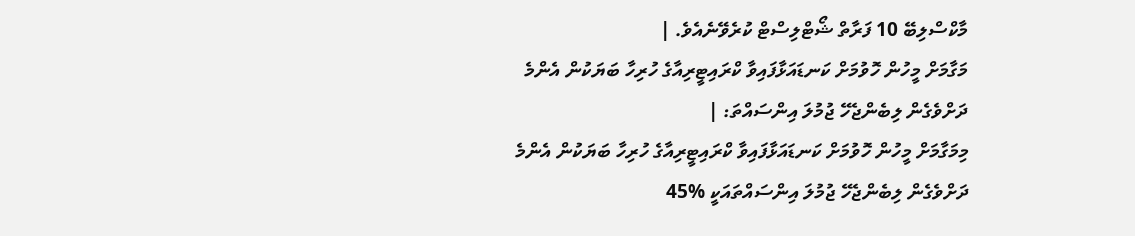މާކްސްލިބޭ 10 ފަރާތް ޝޯޓްލިސްޓް ކުރެވޭނެއެވެ. |
މަގާމަށް މީހުން ހޮވުމަށް ކަނޑައަޅާފައިވާ ކްރައިޓީރިއާގެ ހުރިހާ ބަޔަކުން އެންމެ ދަށްވެގެން ލިބެންޖެހޭ ޖުމުލަ އިންސައްތަ: |
މިމަގާމަށް މީހުން ހޮވުމަށް ކަނޑައަޅާފައިވާ ކްރައިޓީރިއާގެ ހުރިހާ ބަޔަކުން އެންމެ ދަށްވެގެން ލިބެންޖެހޭ ޖުމުލަ އިންސައްތައަކީ %45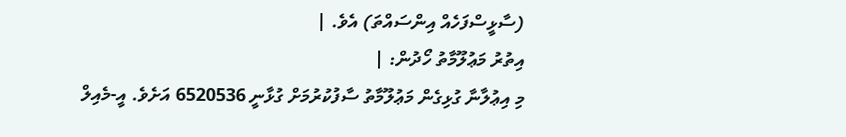(ސާޅީސްފަހެއް އިންސައްތަ) އެވެ. |
އިތުރު މަޢުލޫމާތު ހޯދުން: |
މި އިޢުލާނާ ގުޅިގެން މަޢުލޫމާތު ސާފުކުރުމަށް ގުޅާނީ 6520536 އަށެވެ. އީ-މެއިލް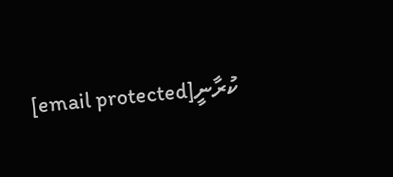ކުރާނީ[email protected]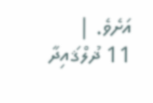އަށެވެ. |
11 ޛުލްޤައިދާ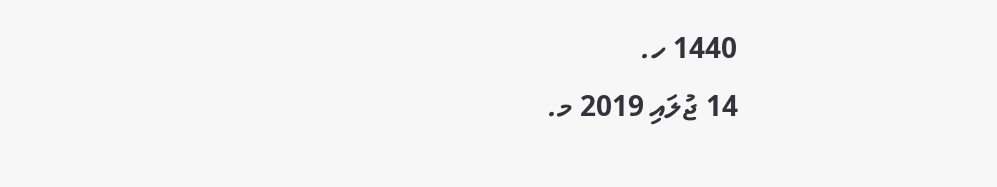1440 ހ.
14 ޖުލައި 2019 މ.